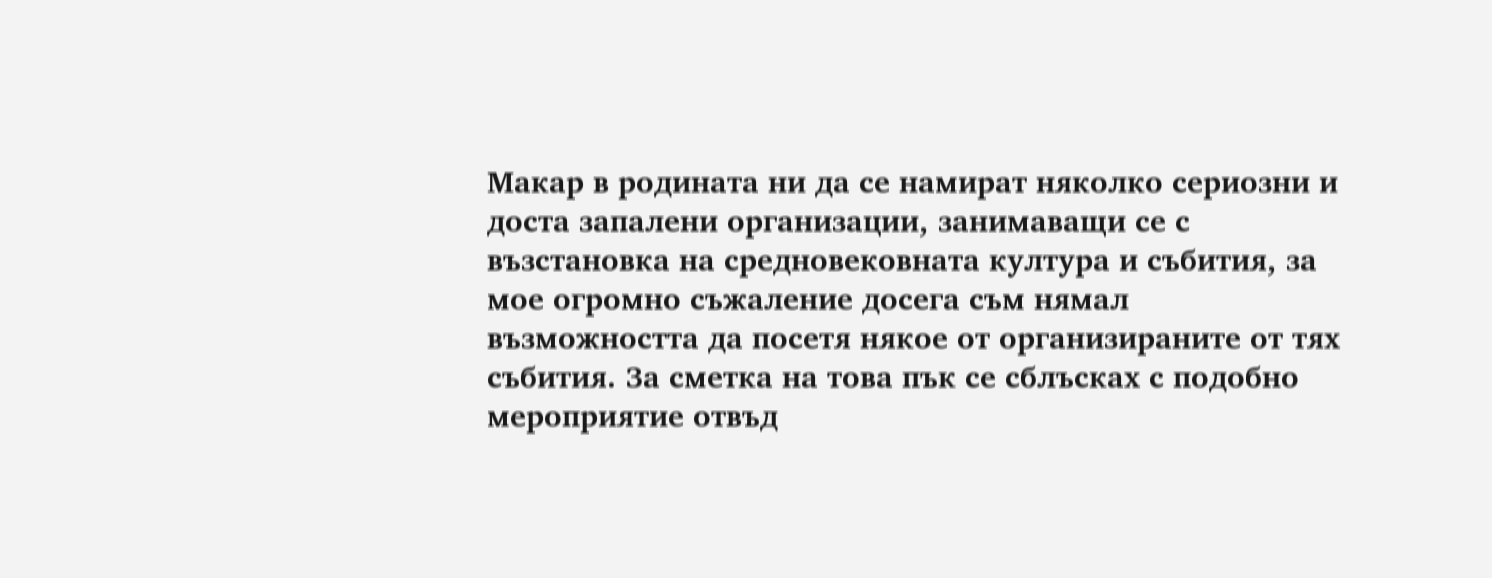Макар в родината ни да се намират няколко сериозни и доста запалени организации, занимаващи се с възстановка на средновековната култура и събития, за мое огромно съжаление досега съм нямал възможността да посетя някое от организираните от тях събития. За сметка на това пък се сблъсках с подобно мероприятие отвъд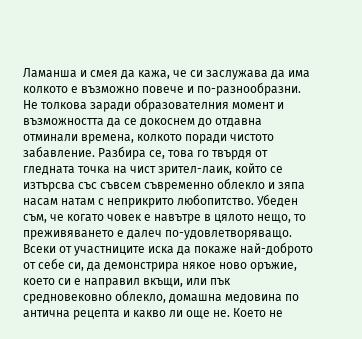Ламанша и смея да кажа, че си заслужава да има колкото е възможно повече и по-разнообразни. Не толкова заради образователния момент и възможността да се докоснем до отдавна отминали времена, колкото поради чистото забавление. Разбира се, това го твърдя от гледната точка на чист зрител-лаик, който се изтърсва със съвсем съвременно облекло и зяпа насам натам с неприкрито любопитство. Убеден съм, че когато човек е навътре в цялото нещо, то преживяването е далеч по-удовлетворяващо. Всеки от участниците иска да покаже най-доброто от себе си, да демонстрира някое ново оръжие, което си е направил вкъщи, или пък средновековно облекло, домашна медовина по антична рецепта и какво ли още не. Което не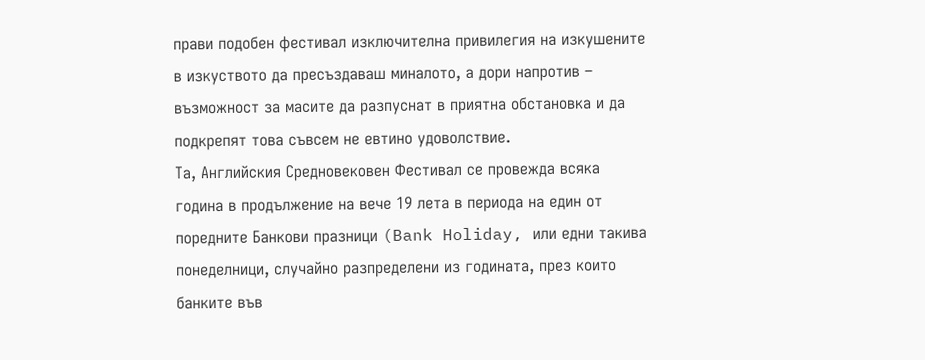прави подобен фестивал изключителна привилегия на изкушените в изкуството да пресъздаваш миналото, а дори напротив – възможност за масите да разпуснат в приятна обстановка и да подкрепят това съвсем не евтино удоволствие.
Та, Английския Средновековен Фестивал се провежда всяка година в продължение на вече 19 лета в периода на един от поредните Банкови празници (Bank Holiday, или едни такива понеделници, случайно разпределени из годината, през които банките във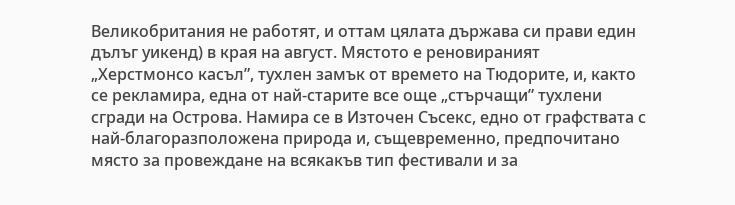Великобритания не работят, и оттам цялата държава си прави един дълъг уикенд) в края на август. Мястото е реновираният „Херстмонсо касъл”, тухлен замък от времето на Тюдорите, и, както се рекламира, една от най-старите все още „стърчащи” тухлени сгради на Острова. Намира се в Източен Съсекс, едно от графствата с най-благоразположена природа и, същевременно, предпочитано място за провеждане на всякакъв тип фестивали и за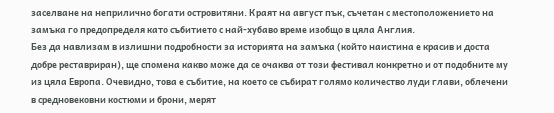заселване на неприлично богати островитяни. Краят на август пък, съчетан с местоположението на замъка го предопределя като събитието с най-хубаво време изобщо в цяла Англия.
Без да навлизам в излишни подробности за историята на замъка (който наистина е красив и доста добре реставриран), ще спомена какво може да се очаква от този фестивал конкретно и от подобните му из цяла Европа. Очевидно, това е събитие, на което се събират голямо количество луди глави, облечени в средновековни костюми и брони, мерят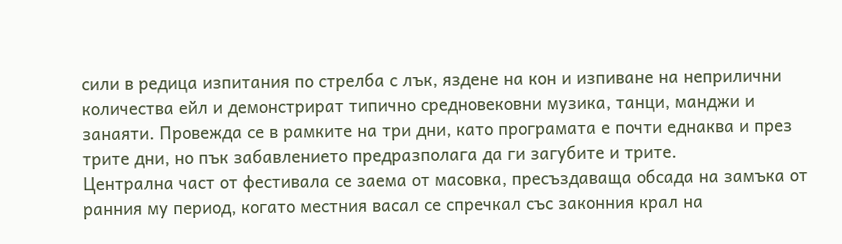сили в редица изпитания по стрелба с лък, яздене на кон и изпиване на неприлични количества ейл и демонстрират типично средновековни музика, танци, манджи и занаяти. Провежда се в рамките на три дни, като програмата е почти еднаква и през трите дни, но пък забавлението предразполага да ги загубите и трите.
Централна част от фестивала се заема от масовка, пресъздаваща обсада на замъка от ранния му период, когато местния васал се спречкал със законния крал на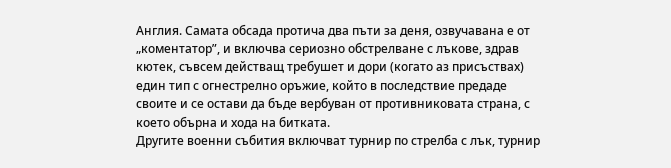Англия. Самата обсада протича два пъти за деня, озвучавана е от „коментатор”, и включва сериозно обстрелване с лъкове, здрав кютек, съвсем действащ требушет и дори (когато аз присъствах) един тип с огнестрелно оръжие, който в последствие предаде своите и се остави да бъде вербуван от противниковата страна, с което обърна и хода на битката.
Другите военни събития включват турнир по стрелба с лък, турнир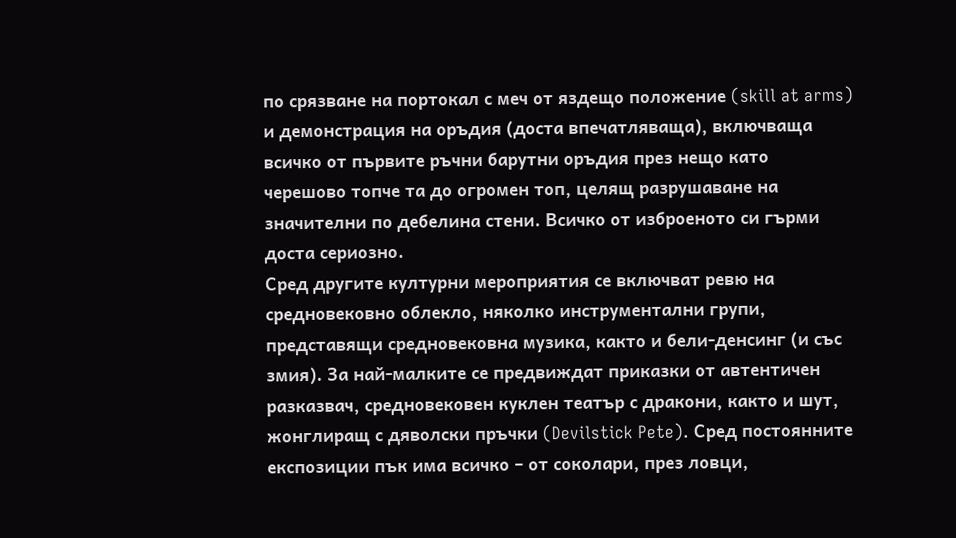по срязване на портокал с меч от яздещо положение (skill at arms) и демонстрация на оръдия (доста впечатляваща), включваща всичко от първите ръчни барутни оръдия през нещо като черешово топче та до огромен топ, целящ разрушаване на значителни по дебелина стени. Всичко от изброеното си гърми доста сериозно.
Сред другите културни мероприятия се включват ревю на средновековно облекло, няколко инструментални групи, представящи средновековна музика, както и бели-денсинг (и със змия). За най-малките се предвиждат приказки от автентичен разказвач, средновековен куклен театър с дракони, както и шут, жонглиращ с дяволски пръчки (Devilstick Pete). Сред постоянните експозиции пък има всичко – от соколари, през ловци,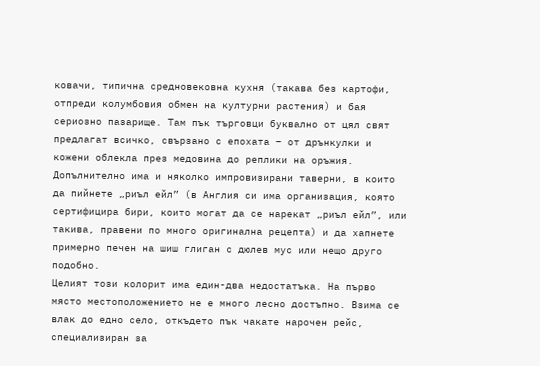ковачи, типична средновековна кухня (такава без картофи, отпреди колумбовия обмен на културни растения) и бая сериозно пазарище. Там пък търговци буквално от цял свят предлагат всичко, свързано с епохата – от дрънкулки и кожени облекла през медовина до реплики на оръжия.
Допълнително има и няколко импровизирани таверни, в които да пийнете „риъл ейл” (в Англия си има организация, която сертифицира бири, които могат да се нарекат „риъл ейл”, или такива, правени по много оригинална рецепта) и да хапнете примерно печен на шиш глиган с дюлев мус или нещо друго подобно.
Целият този колорит има един-два недостатъка. На първо място местоположението не е много лесно достъпно. Взима се влак до едно село, откъдето пък чакате нарочен рейс, специализиран за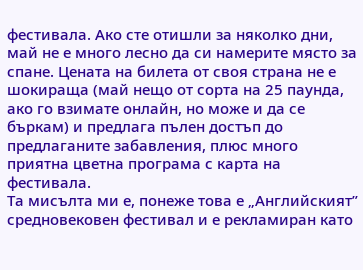фестивала. Ако сте отишли за няколко дни, май не е много лесно да си намерите място за спане. Цената на билета от своя страна не е шокираща (май нещо от сорта на 25 паунда, ако го взимате онлайн, но може и да се бъркам) и предлага пълен достъп до предлаганите забавления, плюс много приятна цветна програма с карта на фестивала.
Та мисълта ми е, понеже това е „Английският” средновековен фестивал и е рекламиран като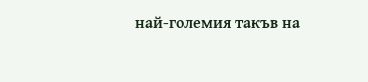най-големия такъв на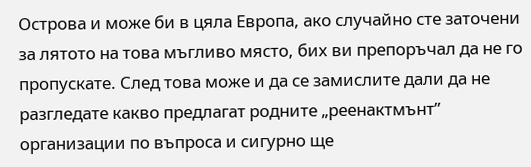Острова и може би в цяла Европа, ако случайно сте заточени за лятото на това мъгливо място, бих ви препоръчал да не го пропускате. След това може и да се замислите дали да не разгледате какво предлагат родните „реенактмънт” организации по въпроса и сигурно ще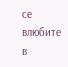се влюбите в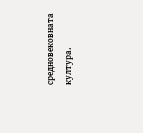средновековната култура.